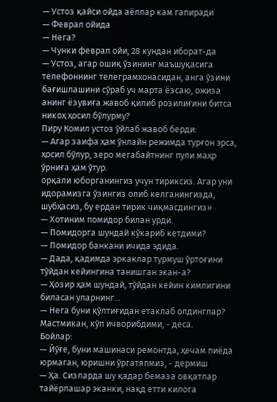— Устоз қайси ойда аёллар кам гапиради
— Феврал ойида
— Нега?
— Чунки феврал ойи, 28 кундан иборат-да
— Устоз, агар ошиқ ўзининг маъшуқасига телефоннинг телеграмхонасидан, анга ўзини бағишлашини сўраб уч марта ёзсаю, ожиза анинг ёзувиға жавоб қилиб розилиғини битса никоҳ ҳосил бўлурму?
Пиру Комил устоз ўйлаб жавоб берди:
— Агар заифа ҳам ўнлайн режимда турғон эрса, ҳосил бўлур, зеро мегабайтнинг пули маҳр ўрниға ҳам ўтур.
орқали юборганингиз учун тириксиз. Агар уни идорамизга ўзингиз олиб келганингизда, шубҳасиз, бу ердан тирик чиқмасдингиз»
— Хотиним помидор билан урди.
— Помидорга шундай кўкариб кетдими?
— Помидор банкани ичида эдида.
— Дада, қадимда эркаклар турмуш ўртоғини тўйдан кейингина танишган экан-а?
— Ҳозир ҳам шундай, тўйдан кейин кимлигини биласан уларнинг...
— Нега буни қўлтиғидан етаклаб олдинглар? Мастмикан, кўп ичворибдими, - деса.
Бойлар:
— Йўғе, буни машинаси ремонтда, ҳечам пиёда юрмаган, юришни ўргатяпмиз, - дермиш
— Ҳа. Сизларда шу қадар бемаза овқатлар тайёрлашар эканки, нақд етти килога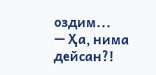оздим...
— Ҳа, нима дейсан?!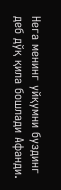Нега менинг уйқумни буздинг деб дўқ қила бошлади Афанди.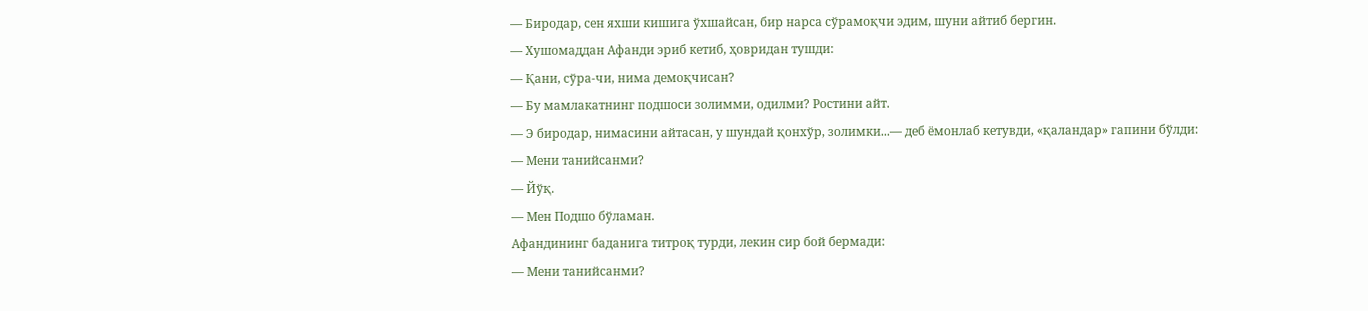— Биродар, сен яхши кишига ўхшайсан, бир нарса сўрамоқчи эдим, шуни айтиб бергин.
— Хушомаддан Афанди эриб кетиб, ҳовридан тушди:
— Қани, сўра-чи, нима демоқчисан?
— Бу мамлакатнинг подшоси золимми, одилми? Ростини айт.
— Э биродар, нимасини айтасан, у шундай қонхўр, золимки...— деб ёмонлаб кетувди, «қаландар» гапини бўлди:
— Мени танийсанми?
— Йўқ.
— Мен Подшо бўламан.
Афандининг баданига титроқ турди, лекин сир бой бермади:
— Мени танийсанми?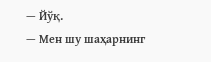— Йўқ.
— Мен шу шаҳарнинг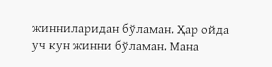жинниларидан бўламан. Ҳар ойда уч кун жинни бўламан. Мана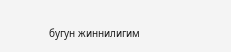бугун жиннилигим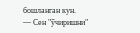бошланган кун.
— Сен "ўчиришни"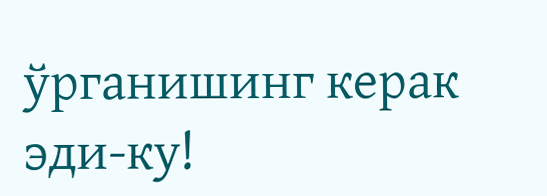ўрганишинг керак эди-ку!